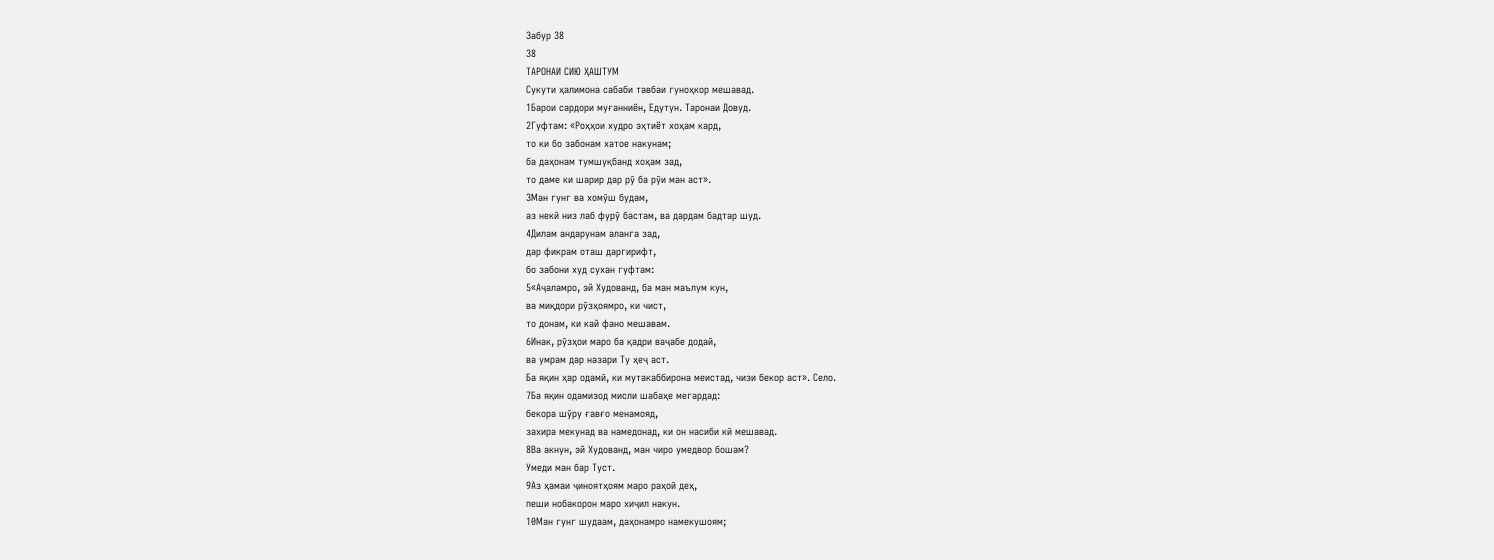Забур 38
38
ТАРОНАИ СИЮ ҲАШТУМ
Сукути ҳалимона сабаби тавбаи гуноҳкор мешавад.
1Барои сардори муғанниён, Едутун. Таронаи Довуд.
2Гуфтам: «Роҳҳои худро эҳтиёт хоҳам кард,
то ки бо забонам хатое накунам;
ба даҳонам тумшуқбанд хоҳам зад,
то даме ки шарир дар рӯ ба рӯи ман аст».
3Ман гунг ва хомӯш будам,
аз некӣ низ лаб фурӯ бастам, ва дардам бадтар шуд.
4Дилам андарунам аланга зад,
дар фикрам оташ даргирифт,
бо забони худ сухан гуфтам:
5«Аҷаламро, эй Худованд, ба ман маълум кун,
ва миқдори рӯзҳоямро, ки чист,
то донам, ки кай фано мешавам.
6Инак, рӯзҳои маро ба қадри ваҷабе додаӣ,
ва умрам дар назари Ту ҳеҷ аст.
Ба яқин ҳар одамӣ, ки мутакаббирона меистад, чизи бекор аст». Село.
7Ба яқин одамизод мисли шабаҳе мегардад:
бекора шӯру ғавғо менамояд,
захира мекунад ва намедонад, ки он насиби кӣ мешавад.
8Ва акнун, эй Худованд, ман чиро умедвор бошам?
Умеди ман бар Туст.
9Аз ҳамаи ҷиноятҳоям маро раҳоӣ деҳ,
пеши нобакорон маро хиҷил накун.
10Ман гунг шудаам, даҳонамро намекушоям;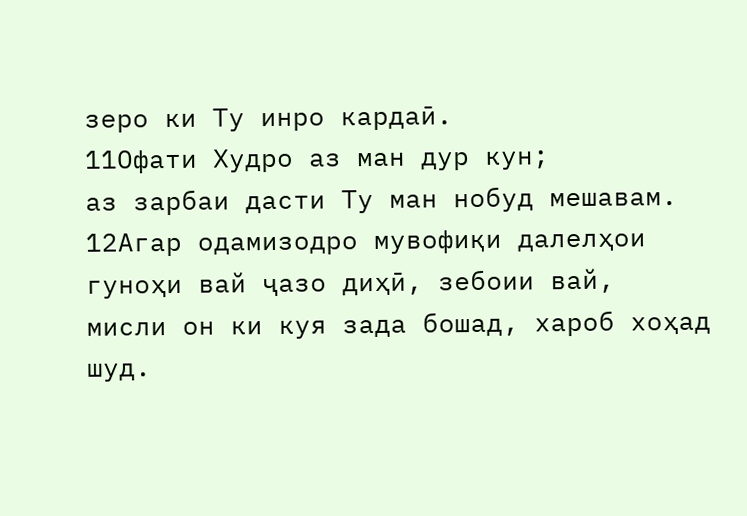зеро ки Ту инро кардаӣ.
11Офати Худро аз ман дур кун;
аз зарбаи дасти Ту ман нобуд мешавам.
12Агар одамизодро мувофиқи далелҳои гуноҳи вай ҷазо диҳӣ, зебоии вай,
мисли он ки куя зада бошад, хароб хоҳад шуд.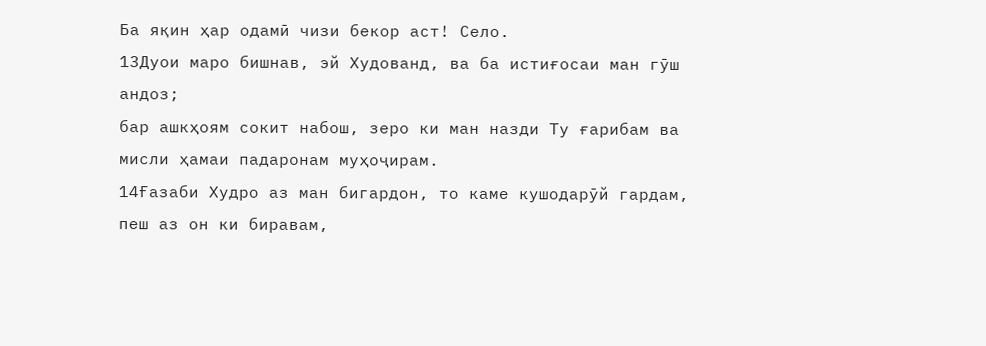Ба яқин ҳар одамӣ чизи бекор аст! Село.
13Дуои маро бишнав, эй Худованд, ва ба истиғосаи ман гӯш андоз;
бар ашкҳоям сокит набош, зеро ки ман назди Ту ғарибам ва мисли ҳамаи падаронам муҳоҷирам.
14Ғазаби Худро аз ман бигардон, то каме кушодарӯй гардам,
пеш аз он ки биравам,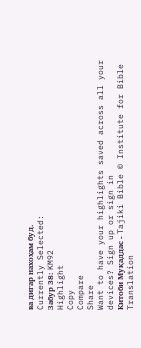ва дигар нахоҳам буд.
Currently Selected:
Забур 38: KM92
Highlight
Copy
Compare
Share
Want to have your highlights saved across all your devices? Sign up or sign in
Китоби Муқаддас - Tajiki Bible © Institute for Bible Translation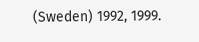(Sweden) 1992, 1999.